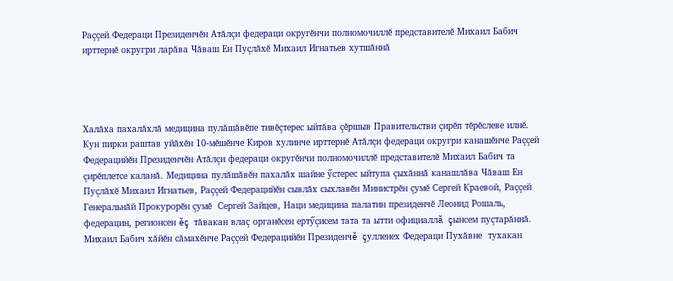Раççей Федераци Президенчĕн Атăлçи федераци округĕнчи полномочиллĕ представителĕ Михаил Бабич ирттернĕ округри ларăва Чăваш Ен Пуçлăхĕ Михаил Игнатьев хутшăннă




Халăха пахалăхлă медицина пулăшăвĕпе тивĕçтерес ыйтăва çĕршыв Правительстви çирĕп тĕрĕслеве илнĕ. Кун пирки раштав уйăхĕн 10-мĕшĕнче Киров хулинче ирттернĕ Атăлçи федераци округри канашĕнче Раççей Федерацийĕн Президенчĕн Атăлçи федераци округĕнчи полномочиллĕ представителĕ Михаил Бабич та çирĕплетсе каланă. Медицина пулăшăвĕн пахалăх шайне ӳстерес ыйтупа çыхăннă канашлăва Чăваш Ен Пуçлăхĕ Михаил Игнатьев, Раççей Федерацийĕн сывлăх сыхлавĕн Министрĕн çумĕ Сергей Краевой, Раççей Генеральнăй Прокурорĕн çумĕ  Сергей Зайцев, Наци медицина палатин президенчĕ Леонид Рошаль, федерацин, регионсен ĕç тăвакан влаç органĕсен ертӳçисем тата та ытти официаллă çынсем пуçтарăннă. Михаил Бабич хăйĕн сăмахĕнче Раççей Федерацийĕн Президенчĕ çулленех Федераци Пухăвне  тухакан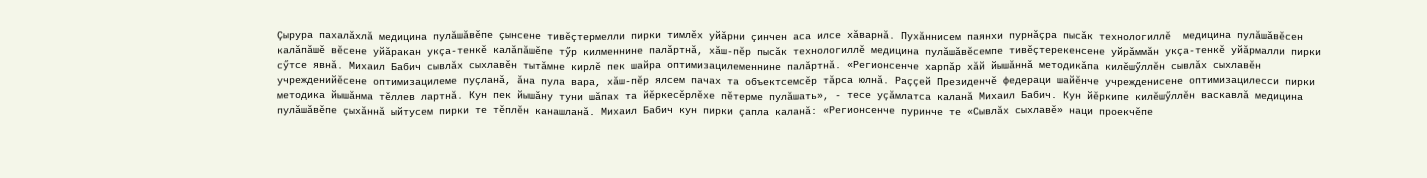Çырура пахалăхлă медицина пулăшăвĕпе çынсене тивĕçтермелли пирки тимлĕх уйăрни çинчен аса илсе хăварнă. Пухăннисем паянхи пурнăçра пысăк технологиллĕ  медицина пулăшăвĕсен калăпăшĕ вĕсене уйăракан укçа-тенкĕ калăпăшĕпе тӳр килменнине палăртнă, хăш-пĕр пысăк технологиллĕ медицина пулăшăвĕсемпе тивĕçтерекенсене уйрăммăн укçа-тенкĕ уйăрмалли пирки сӳтсе явнă. Михаил Бабич сывлăх сыхлавĕн тытăмне кирлĕ пек шайра оптимизацилеменнине палăртнă. «Регионсенче харпăр хăй йышăннă методикăпа килĕшӳллĕн сывлăх сыхлавĕн учрежденийĕсене оптимизацилеме пуçланă, ăна пула вара, хăш-пĕр ялсем пачах та объектсемсĕр тăрса юлнă. Раççей Президенчĕ федераци шайĕнче учрежденисене оптимизацилесси пирки методика йышăнма тĕллев лартнă. Кун пек йышăну туни шăпах та йĕркесĕрлĕхе пĕтерме пулăшать», - тесе уçăмлатса каланă Михаил Бабич. Кун йĕркипе килĕшӳллĕн васкавлă медицина пулăшăвĕпе çыхăннă ыйтусем пирки те тĕплĕн канашланă. Михаил Бабич кун пирки çапла каланă: «Регионсенче пуринче те «Сывлăх сыхлавĕ» наци проекчĕпе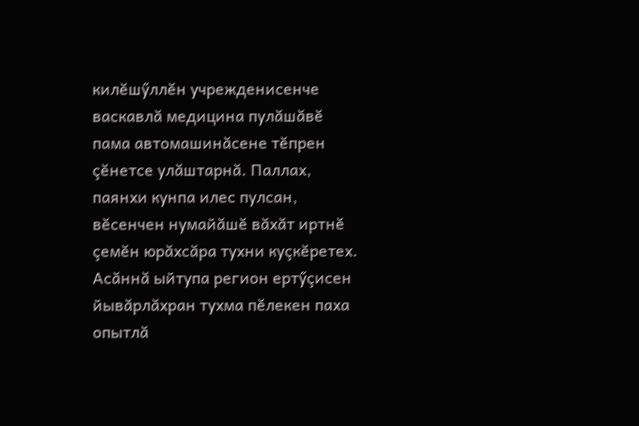килĕшӳллĕн учрежденисенче васкавлă медицина пулăшăвĕ пама автомашинăсене тĕпрен çĕнетсе улăштарнă. Паллах, паянхи кунпа илес пулсан, вĕсенчен нумайăшĕ вăхăт иртнĕ çемĕн юрăхсăра тухни куçкĕретех. Асăннă ыйтупа регион ертӳçисен йывăрлăхран тухма пĕлекен паха опытлă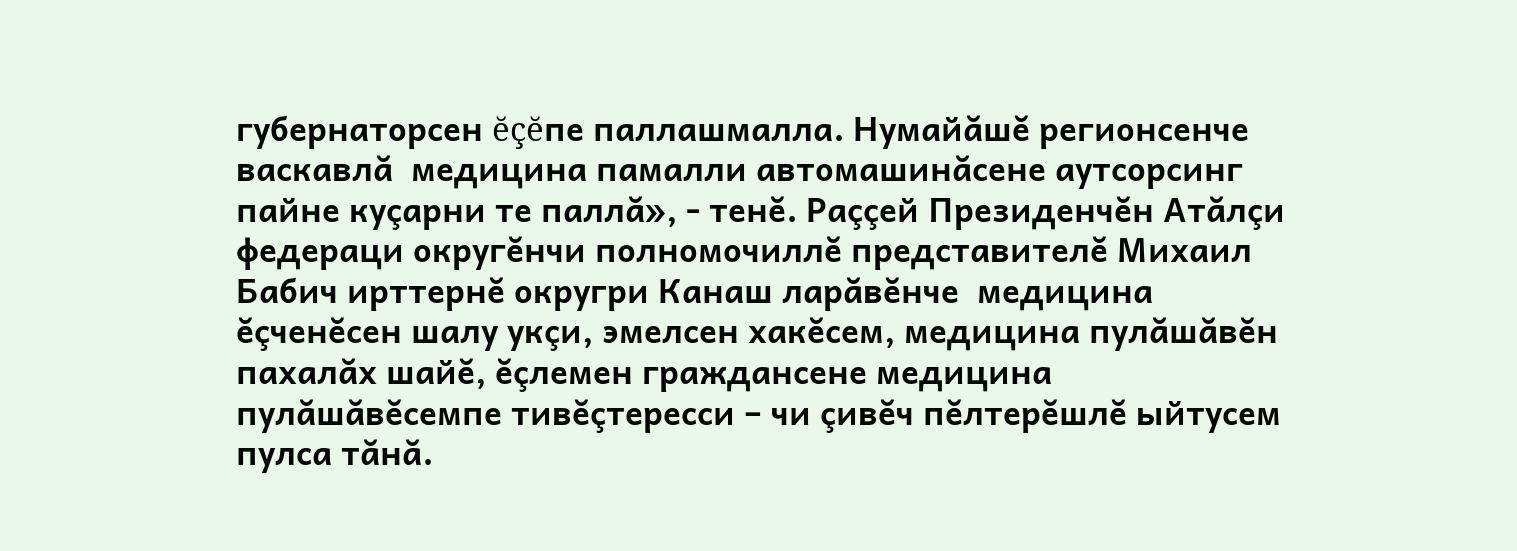губернаторсен ĕçĕпе паллашмалла. Нумайăшĕ регионсенче васкавлă  медицина памалли автомашинăсене аутсорсинг пайне куçарни те паллă», - тенĕ. Раççей Президенчĕн Атăлçи федераци округĕнчи полномочиллĕ представителĕ Михаил Бабич ирттернĕ округри Канаш ларăвĕнче  медицина ĕçченĕсен шалу укçи, эмелсен хакĕсем, медицина пулăшăвĕн пахалăх шайĕ, ĕçлемен граждансене медицина пулăшăвĕсемпе тивĕçтересси – чи çивĕч пĕлтерĕшлĕ ыйтусем пулса тăнă.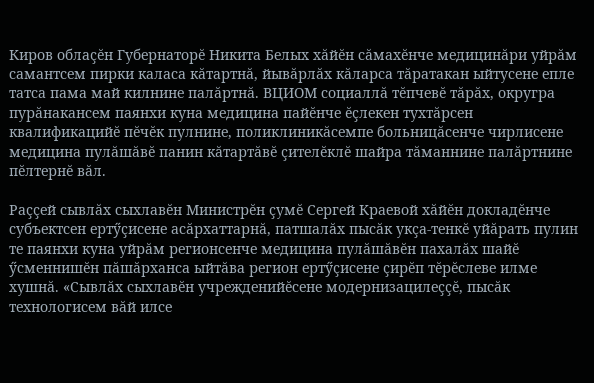Киров облаçĕн Губернаторĕ Никита Белых хăйĕн сăмахĕнче медицинăри уйрăм самантсем пирки каласа кăтартнă, йывăрлăх кăларса тăратакан ыйтусене епле татса пама май килнине палăртнă. ВЦИОМ социаллă тĕпчевĕ тăрăх, округра пурăнакансем паянхи куна медицина пайĕнче ĕçлекен тухтăрсен квалификацийĕ пĕчĕк пулнине, поликлиникăсемпе больницăсенче чирлисене медицина пулăшăвĕ панин кăтартăвĕ çителĕклĕ шайра тăманнине палăртнине пĕлтернĕ вăл.

Раççей сывлăх сыхлавĕн Министрĕн çумĕ Сергей Краевой хăйĕн докладĕнче субъектсен ертӳçисене асăрхаттарнă, патшалăх пысăк укçа-тенкĕ уйăрать пулин те паянхи куна уйрăм регионсенче медицина пулăшăвĕн пахалăх шайĕ ӳсменнишĕн пăшăрханса ыйтăва регион ертӳçисене çирĕп тĕрĕслеве илме хушнă. «Сывлăх сыхлавĕн учрежденийĕсене модернизацилеççĕ, пысăк технологисем вăй илсе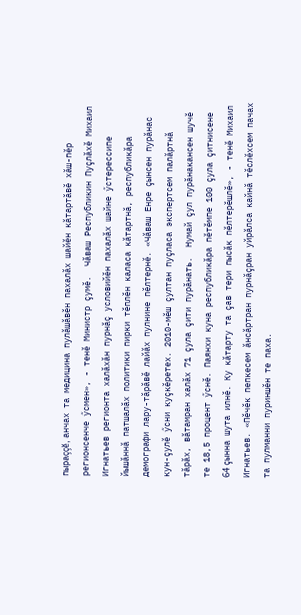пыраççĕ, анчах та медицина пулăшăвĕн пахалăх шайĕн кăтартăвĕ хăш-пĕр регионсенче ӳсмен», - тенĕ Министр çумĕ.  Чăваш Республикин Пуçлăхĕ Михаил Игнатьев регионта халăхăн пурнăç условийĕн пахалăх шайне ӳстерессипе йышăннă патшалăх политики пирки тĕплĕн каласа кăтартнă, республикăра демографи лару-тăрăвĕ лайăх пулнине пĕлтернĕ. «Чăваш Енре çынсен пурăнас кун-çулĕ ӳсни куçкĕретех. 2010-мĕш çултан пуçласа экспертсем палăртнă тăрăх, вăтамран халăх 71 çула çити пурăнать.  Нумай çул пурăнакансен шучĕ те 18,5 процент ӳснĕ. Паянхи куна республикăра пĕтĕмпе 100 çула çитнисене 64 çынна шута илнĕ. Ку кăтарту та çав тери пысăк пĕлтерĕшлĕ», - тенĕ Михаил Игнатьев. «Пĕчĕк пепкесем ăнсăртран пурнăçран уйрăлса кайнă тĕслĕхсем пачах та пулманни пуриншĕн те паха.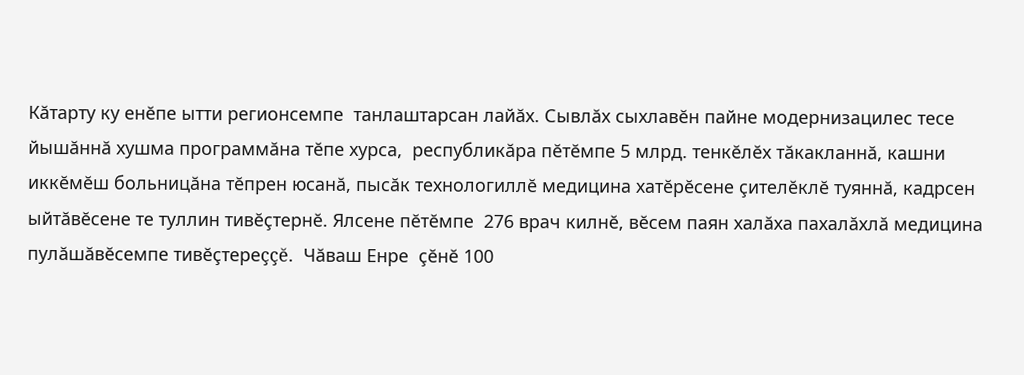Кăтарту ку енĕпе ытти регионсемпе  танлаштарсан лайăх. Сывлăх сыхлавĕн пайне модернизацилес тесе йышăннă хушма программăна тĕпе хурса,  республикăра пĕтĕмпе 5 млрд. тенкĕлĕх тăкакланнă, кашни иккĕмĕш больницăна тĕпрен юсанă, пысăк технологиллĕ медицина хатĕрĕсене çителĕклĕ туяннă, кадрсен ыйтăвĕсене те туллин тивĕçтернĕ. Ялсене пĕтĕмпе  276 врач килнĕ, вĕсем паян халăха пахалăхлă медицина пулăшăвĕсемпе тивĕçтереççĕ.  Чăваш Енре  çĕнĕ 100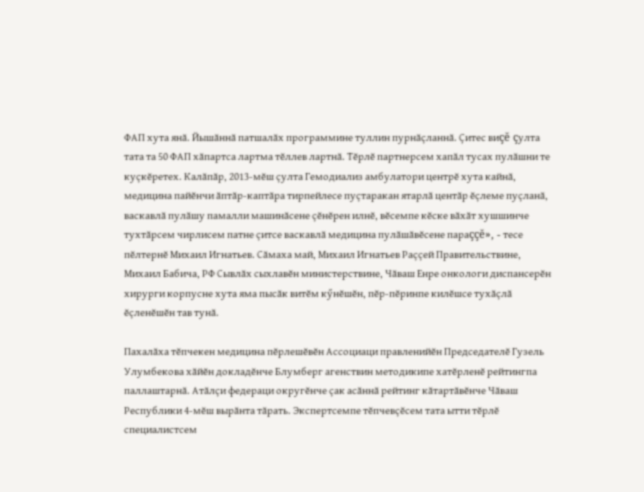ФАП хута янă. Йышăннă патшалăх программине туллин пурнăçланнă. Çитес виçĕ çулта тата та 50 ФАП хăпартса лартма тĕллев лартнă. Тĕрлĕ партнерсем хапăл тусах пулăшни те куçкĕретех. Калăпăр, 2013-мĕш çулта Гемодиализ амбулатори центрĕ хута кайнă, медицина пайĕнчи ăптăр-каптăра тирпейлесе пуçтаракан ятарлă центăр ĕçлеме пуçланă, васкавлă пулăшу памалли машинăсене çĕнĕрен илнĕ, вĕсемпе кĕске вăхăт хушшинче тухтăрсем чирлисем патне çитсе васкавлă медицина пулăшăвĕсене параççĕ», - тесе пĕлтернĕ Михаил Игнатьев. Сăмаха май, Михаил Игнатьев Раççей Правительствине,  Михаил Бабича, РФ Сывлăх сыхлавĕн министерствине, Чăваш Енре онкологи диспансерĕн хирурги корпусне хута яма пысăк витĕм кӳнĕшĕн, пĕр-пĕринпе килĕшсе тухăçлă ĕçленĕшĕн тав тунă.

Пахалăха тĕпчекен медицина пĕрлешĕвĕн Ассоциаци правленийĕн Председателĕ Гузель Улумбекова хăйĕн докладĕнче Блумберг агенствин методикипе хатĕрленĕ рейтингпа паллаштарнă. Атăлçи федераци округĕнче çак асăннă рейтинг кăтартăвĕнче Чăваш Республики 4-мĕш вырăнта тăрать. Экспертсемпе тĕпчевçĕсем тата ытти тĕрлĕ специалистсем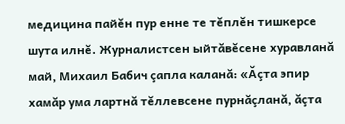медицина пайĕн пур енне те тĕплĕн тишкерсе шута илнĕ. Журналистсен ыйтăвĕсене хуравланă май, Михаил Бабич çапла каланă: «Ăçта эпир хамăр ума лартнă тĕллевсене пурнăçланă, ăçта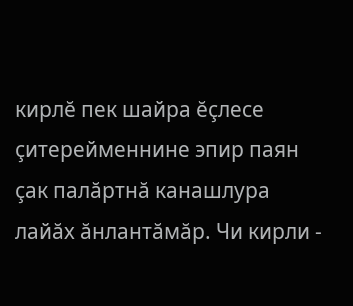кирлĕ пек шайра ĕçлесе çитерейменнине эпир паян çак палăртнă канашлура лайăх ăнлантăмăр. Чи кирли -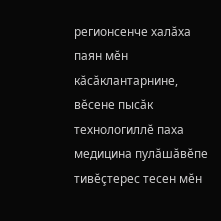регионсенче халăха паян мĕн кăсăклантарнине, вĕсене пысăк технологиллĕ паха медицина пулăшăвĕпе тивĕçтерес тесен мĕн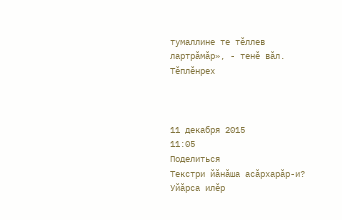тумаллине те тĕллев лартрăмăр», - тенĕ вăл. Тĕплĕнрех



11 декабря 2015
11:05
Поделиться
Текстри йӑнӑша асӑрхарӑр-и?
Уйӑрса илӗр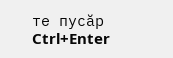те пусӑр Ctrl+Enter